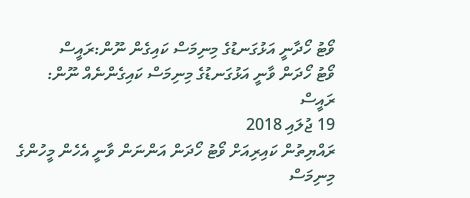ވޯޓު ހޯދާނީ އަޅުގަނޑުގެ މިނިމަސް ކައިގެން ނޫން:ރައީސް
ވޯޓު ހޯދަން ވާނީ އަޅުގަނޑުގެ މިނިމަސް ކައިގެންނެއް ނޫން: ރައީސް
19 ޖުލައި 2018
ރައްޔިތުން ކައިރިއަށް ވޯޓު ހޯދަން އަންނަން ވާނީ އެހެން މީހުންގެ މިނިމަސް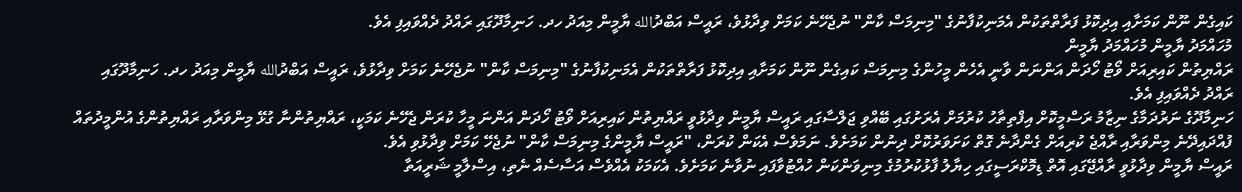ކައިގެން ނޫން ކަމަށާއި އިދިކޮޅު ފަރާތްތަކުން އެމަނިކުފާނުގެ "މިނިމަސް ކާން" ނުޖެހޭނެ ކަމަށް ވިދާޅުވެ، ރައީސް އަބްދުالله ޔާމީން މިއަދު ހދ. ހަނިމާދޫގައި ރައްދު ދެއްވައިފި އެވެ.
މުހައްމަދު ޔާމީން މުހައްމަދު ޔާމީން
ރައްޔިތުން ކައިރިއަށް ވޯޓު ހޯދަން އަންނަން ވާނީ އެހެން މީހުންގެ މިނިމަސް ކައިގެން ނޫން ކަމަށާއި އިދިކޮޅު ފަރާތްތަކުން އެމަނިކުފާނުގެ "މިނިމަސް ކާން" ނުޖެހޭނެ ކަމަށް ވިދާޅުވެ، ރައީސް އަބްދުالله ޔާމީން މިއަދު ހދ. ހަނިމާދޫގައި ރައްދު ދެއްވައިފި އެވެ.
ހަނިމާދޫގެ ނަރުދަމާގެ ނިޒާމު ރަސްމީކޮށް އިފްތިތާހު ކުރުމަށް އެރަށުގައި ބޭއްވި ޖަލްސާގައި ރައީސް ޔާމީން ވިދާޅުވީ ރައްޔިތުން ކައިރިއަށް ވޯޓު ހޯދަން އަންނަ މީހާ ކުރަން ޖެހޭނެ ކަމަކީ، ރައްޔިތުންނާ ގުޅޭ މިންވަރާއި ރައްޔިތުންގެ އުންމީދުތައް ފުއްދައިދޭނެ މިންވަރާއި ރާއްޖެ ކުރިއަށް ގެންދާނެ ގޮތް ކަށަވަރުކޮށް ދިނުން ކަމަށެވެ. ނަމަވެސް އެކަން ކުރަން، "ރައީސް ޔާމީންގެ މިނިމަސް ކާން" ނުޖެހޭ ކަމަށް ވިދާޅުވި އެވެ.
ރައީސް ޔާމީން ވިދާޅުވީ ރާއްޖޭގައި އޮތް ޑިމޮކްރަސީގައި ހިޔާލު ފާޅުކުރުމުގެ މިނިވަންކަން ހުއްޓުވާފައި ނުވާނެ ކަމަށެވެ. އެކަމަކު އެއްވެސް އަސާސެއް ނެތި، އިސްލާމީ ޝަރީއަތާ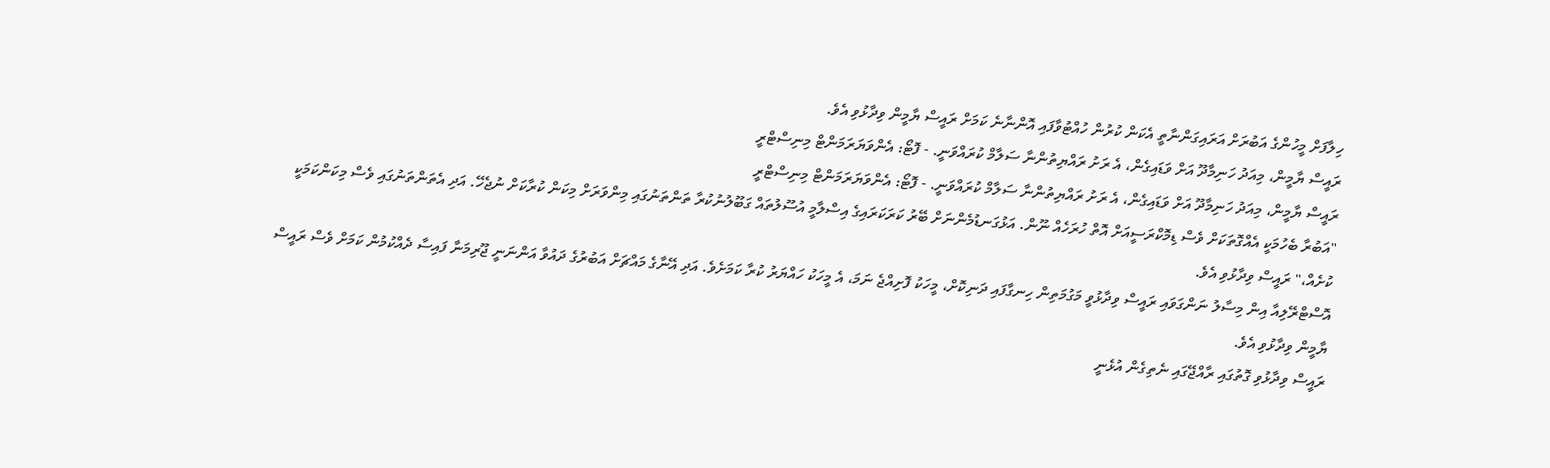ހިލާފަށް މީހުންގެ އަބުރަށް އަރައިގަންނާތީ އެކަން ކުރުން ހުއްޓުވާފައި އޮންނާނެ ކަމަށް ރައީސް ޔާމީން ވިދާޅުވި އެވެ.
ރައީސް ޔާމީން، މިއަދު ހަނިމާދޫ އަށް ވަޑައިގެން، އެ ރަށު ރައްޔިތުންނާ ސަލާމް ކުރައްވަނީ. - ފޮޓޯ: އެންވަޔަރަމަންޓް މިނިސްޓްރީ
ރައީސް ޔާމީން، މިއަދު ހަނިމާދޫ އަށް ވަޑައިގެން، އެ ރަށު ރައްޔިތުންނާ ސަލާމް ކުރައްވަނީ. - ފޮޓޯ: އެންވަޔަރަމަންޓް މިނިސްޓްރީ
"އަބުރާ ބެހުމަކީ އެއްގޮތަކަށް ވެސް ޑިމޮކްރަސީއަށް އޮތް ހުރަހެއް ނޫން. އަޅުގަނޑުމެންނަށް ބޭރު ކަރަކަރައިގެ އިސްލާމީ އުސޫލުތައް ގަބޫލުނުކުރާ ތަންތަނުގައި މިންވަރަށް މިކަން ކުރާކަށް ނުޖެހޭ. އަދި އެތަންތަނުގައި ވެސް މިކަންކަމަކީ ކުށެއް،" ރައީސް ވިދާޅުވި އެވެ.
އޮސްޓްރޭލިއާ އިން މިސާލު ނަންގަވައި ރައީސް ވިދާޅުވީ މަގުމަތިން ހިނގާފައި ދަނިކޮށް، މީހަކު ފޮށިއްޖެ ނަމަ، އެ މީހަކު ހައްޔަރު ކުރާ ކަމަށެވެ. އަދި އޭނާގެ މައްޗަށް އަބުރުގެ ދައުވާ އަންނަނީ ޖޫރިމަނާ ފައިސާ ދެއްކުމުން ކަމަށް ވެސް ރައީސް ޔާމީން ވިދާޅުވި އެވެ.
ރައީސް ވިދާޅުވި ގޮތުގައި ރާއްޖޭގައި ނެތިގެން އުޅެނީ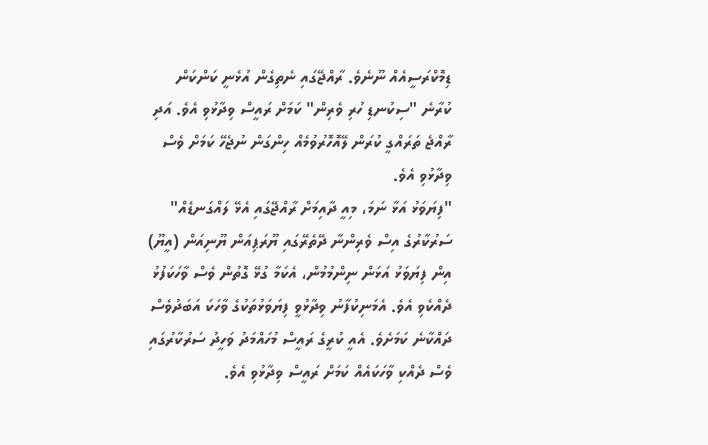ޑިމޮކްރަސީއެއް ނޫނެވެ. ރާއްޖޭގައި ނެތިގެން އުޅެނީ ކަންކަން ކުރާނެ "ސިކުނޑި ހުރި ވެރިން" ކަމަށް ރައީސް ވިދާޅުވި އެވެ. އަދި ރާއްޖެ ތަރައްގީ ކުރަން ލޭއޮހޮރުވުމެއް ހިންގަން ނުޖެހޭ ކަމަށް ވެސް ވިދާޅުވި އެވެ.
"ފިޔަވަޅު އަޅާ ނަމަ، މިއީ ދާއިމަށް ރާއްޖޭގައި އެޅޭ ލައްގަނޑެއް"
ސަރުކާރުގެ އިސް ވެރިންނާ ދޭތެރޭގައި ޔޫރަޕިއަން ޔޫނިއަން (އީޔޫ) އިން ފިޔަވަޅު އަޅަން ނިންމުމުން، އެކަމާ ގުޅޭ ގޮތުން ވެސް ވާހަކަފުޅު ދެއްކެވި އެވެ. އެމަނިކުފާނު ވިދާޅުވީ ފިޔަވަޅުތަކުގެ ވާހަކަ އަބަދުވެސް ދައްކާނެ ކަމަށެވެ. އެއީ ކުރީގެ ރައީސް މުހައްމަދު ވަހީދު ސަރުކާރުގައި ވެސް ދެއްކި ވާހަކައެއް ކަމަށް ރައީސް ވިދާޅުވި އެވެ.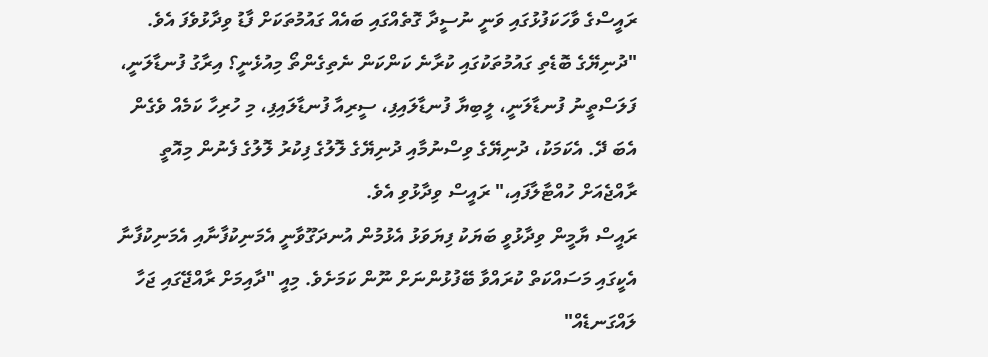ރައީސްގެ ވާހަކަފުޅުގައި ވަނީ ނުސީދާ ގޮތެއްގައި ބައެއް ގައުމުތަކަށް ފާޑު ވިދާޅުވެފަ އެވެ.
"ދުނިޔޭގެ ބޮޑެތި ގައުމުތަކުގައި ކުރާނެ ކަންކަން ނެތިގެންތޯ މިއުޅެނީ؟ އިރާގު ފުނޑާލަނީ، ފަލަސްތީނު ފުނޑާލަނީ، ލީބިޔާ ފުނޑާލައިފި، ސީރިއާ ފުނޑާލައިފި، މި ހުރިހާ ކަމެއް ވެގެން އެބަ ދޭ. އެކަމަކު، ދުނިޔޭގެ ވިސްނުމާއި ދުނިޔޭގެ ލޮލުގެ ފިކުރު ލޮލުގެ ފެނުން މިއޮތީ ރާއްޖެއަށް ހުއްޓާލާފައި،" ރައީސް ވިދާޅުވި އެވެ.
ރައީސް ޔާމީން ވިދާޅުވީ ބަޔަކު ފިޔަވަޅު އެޅުމުން އުނދަގޫވާނީ އެމަނިކުފާނާއި އެމަނިކުފާނާ އެކީގައި މަސައްކަތް ކުރައްވާ ބޭފުޅުންނަށް ނޫން ކަމަށެވެ. މިއީ "ދާއިމަށް ރާއްޖޭގައި ޖަހާ ލައްގަނޑެއް"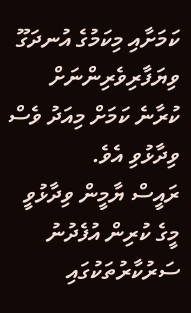ކަމަށާއި މިކަމުގެ އުނދަގޫ ވިޔަފާރިވެރިންނަށް ކުރާނެ ކަމަށް މިއަދު ވެސް ވިދާޅުވި އެވެ.
ރައީސް ޔާމީން ވިދާޅުވީ މީގެ ކުރިން އުފެދުނު ސަރުކާރުތަކުގައި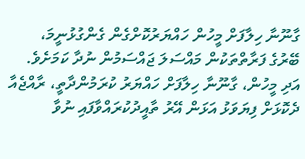ގާނޫނާ ހިލާފަށް މީހުން ހައްޔަރުކޮށްގެން ގެންގުޅުނީމަ، ބޭރުގެ ފަރާތްތަކުން މައްސަލަ ޖައްސަމުން ނުދާ ކަމަށެވެ. އަދި މީހުން، ގާނޫނާ ހިލާފަށް ހައްޔަރު ކުރަމުންދާތީ، ރާއްޖެއާ ދެކޮޅަށް ފިޔަވަޅު އަޅަން އޭރު ތާއީދުކުރައްވާފައި ނުވާ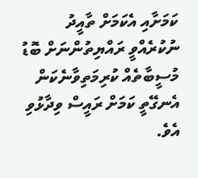ކަމަށާއި އެކަމަށް ތާއީދު ނުކުރެއްވީ ރައްޔިތުންނަށް ބޮޑު މުސީބާތެއް ކުރިމަތިވާނެކަން އެނގޭތީ ކަމަށް ރައީސް ވިދާޅުވި އެވެ.